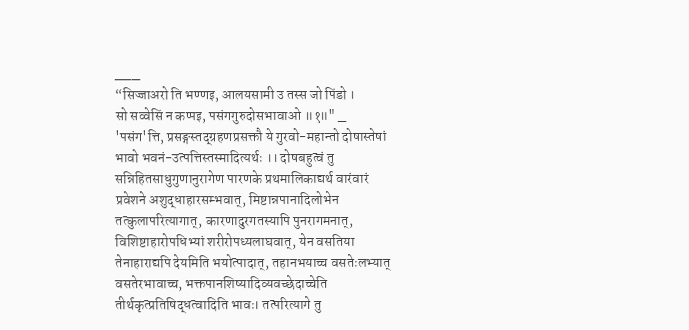___
“सिज्जाअरो ति भण्णइ, आलयसामी उ तस्स जो पिंडो ।
सो सव्वेसिं न कप्पइ, पसंगगुरुदोसभावाओ ॥१॥" _ 'पसंग'त्ति, प्रसङ्गस्तद्ग्रहणप्रसक्तौ ये गुरवो-महान्तो दोषास्तेषां भावो भवनं-उत्पत्तिस्तस्मादित्यर्थः ।। दोषबहुत्वं तु सन्निहितसाधुगुणानुरागेण पारणके प्रथमालिकाद्यर्थ वारंवारं प्रवेशने अशुद्धाहारसम्भवात्, मिष्टान्नपानादिलोभेन तत्कुलापरित्यागात्, कारणादुरगतस्यापि पुनरागमनात्, विशिष्टाहारोपधिभ्यां शरीरोपध्यलाघवात्, येन वसतिया तेनाहाराद्यपि देयमिति भयोत्पादात्, तहानभयाच्च वसतेःलभ्यात् वसतेरभावाच्च, भक्तपानशिष्यादिव्यवच्छेदाच्चेति तीर्थकृत्प्रतिषिद्धत्वादिति भावः। तत्परित्यागे तु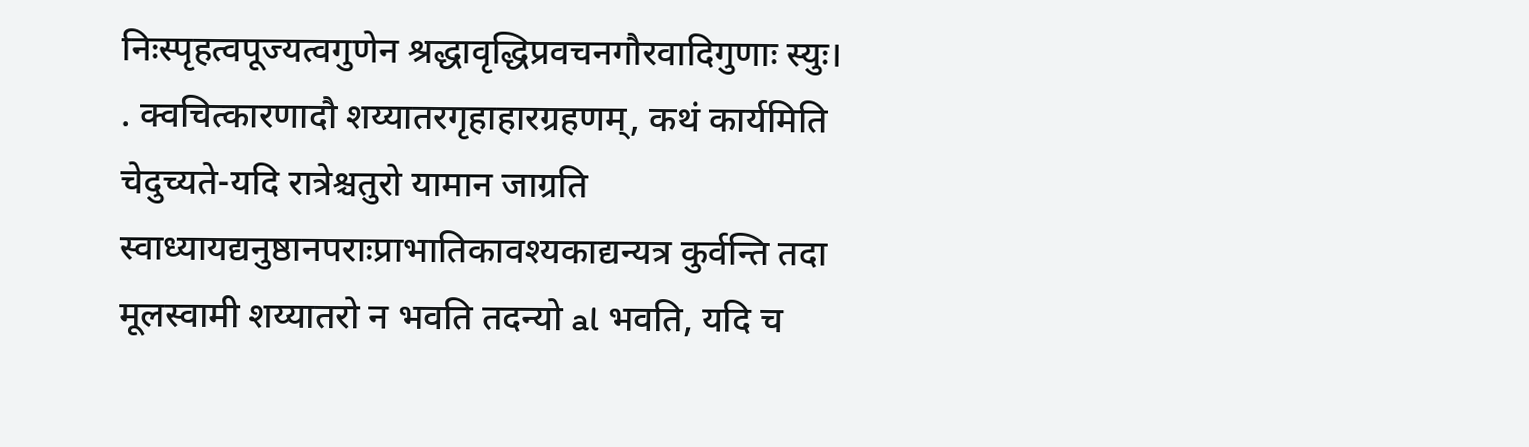निःस्पृहत्वपूज्यत्वगुणेन श्रद्धावृद्धिप्रवचनगौरवादिगुणाः स्युः। . क्वचित्कारणादौ शय्यातरगृहाहारग्रहणम्, कथं कार्यमिति चेदुच्यते-यदि रात्रेश्चतुरो यामान जाग्रति स्वाध्यायद्यनुष्ठानपराःप्राभातिकावश्यकाद्यन्यत्र कुर्वन्ति तदा मूलस्वामी शय्यातरो न भवति तदन्यो al भवति, यदि च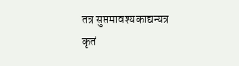तत्र सुप्तमावश्यकाद्यन्यत्र कृतं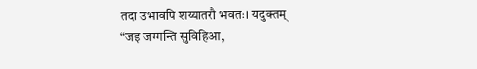तदा उभावपि शय्यातरौ भवतः। यदुक्तम्
“जइ जग्गन्ति सुविहिआ,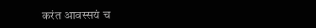करंत आवस्सयं च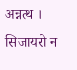अन्नत्थ । सिजायरो न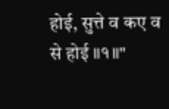होई, सुत्ते व कए व से होई ॥१॥"